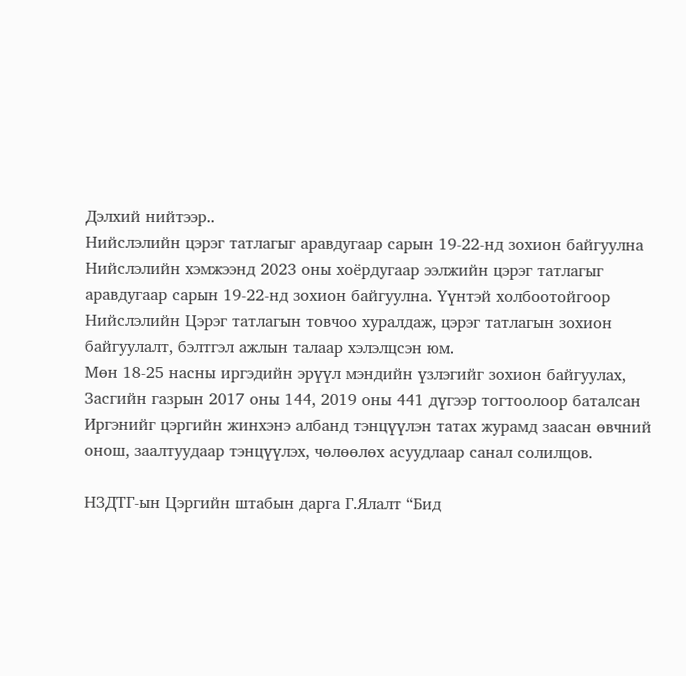Дэлхий нийтээр..
Нийслэлийн цэрэг татлагыг аравдугаар сарын 19-22-нд зохион байгуулна
Нийслэлийн хэмжээнд 2023 оны хоёрдугаар ээлжийн цэрэг татлагыг аравдугаар сарын 19-22-нд зохион байгуулна. Үүнтэй холбоотойгоор Нийслэлийн Цэрэг татлагын товчоо хуралдаж, цэрэг татлагын зохион байгуулалт, бэлтгэл ажлын талаар хэлэлцсэн юм.
Мөн 18-25 насны иргэдийн эрүүл мэндийн үзлэгийг зохион байгуулах, Засгийн газрын 2017 оны 144, 2019 оны 441 дүгээр тогтоолоор баталсан Иргэнийг цэргийн жинхэнэ албанд тэнцүүлэн татах журамд заасан өвчний онош, заалтуудаар тэнцүүлэх, чөлөөлөх асуудлаар санал солилцов.

НЗДТГ-ын Цэргийн штабын дарга Г.Ялалт “Бид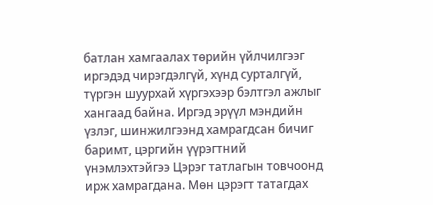батлан хамгаалах төрийн үйлчилгээг иргэдэд чирэгдэлгүй, хүнд сурталгүй, түргэн шуурхай хүргэхээр бэлтгэл ажлыг хангаад байна. Иргэд эрүүл мэндийн үзлэг, шинжилгээнд хамрагдсан бичиг баримт, цэргийн үүрэгтний үнэмлэхтэйгээ Цэрэг татлагын товчоонд ирж хамрагдана. Мөн цэрэгт татагдах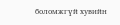боломжгүй хувийн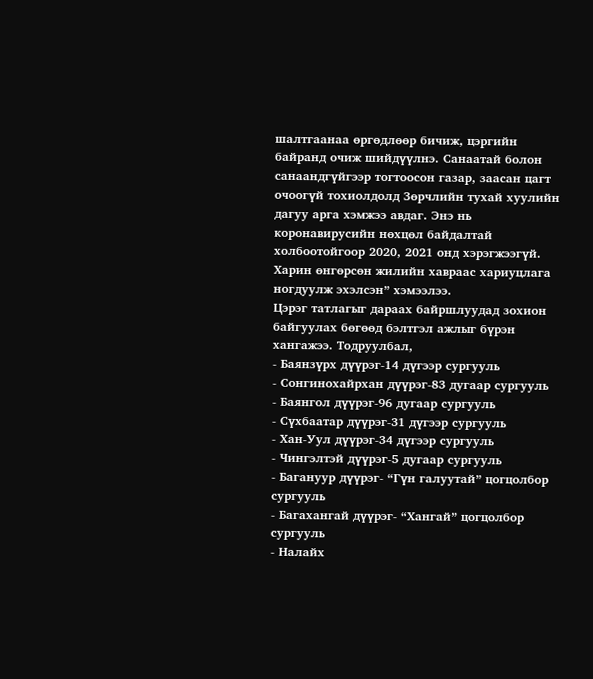шалтгаанаа өргөдлөөр бичиж, цэргийн байранд очиж шийдүүлнэ. Санаатай болон санаандгүйгээр тогтоосон газар, заасан цагт очоогүй тохиолдолд Зөрчлийн тухай хуулийн дагуу арга хэмжээ авдаг. Энэ нь коронавирусийн нөхцөл байдалтай холбоотойгоор 2020, 2021 онд хэрэгжээгүй. Харин өнгөрсөн жилийн хавраас хариуцлага ногдуулж эхэлсэн” хэмээлээ.
Цэрэг татлагыг дараах байршлуудад зохион байгуулах бөгөөд бэлтгэл ажлыг бүрэн хангажээ. Тодруулбал,
- Баянзүрх дүүрэг-14 дүгээр сургууль
- Сонгинохайрхан дүүрэг-83 дугаар сургууль
- Баянгол дүүрэг-96 дугаар сургууль
- Сүхбаатар дүүрэг-31 дүгээр сургууль
- Хан-Уул дүүрэг-34 дүгээр сургууль
- Чингэлтэй дүүрэг-5 дугаар сургууль
- Багануур дүүрэг- “Гүн галуутай” цогцолбор сургууль
- Багахангай дүүрэг- “Хангай” цогцолбор сургууль
- Налайх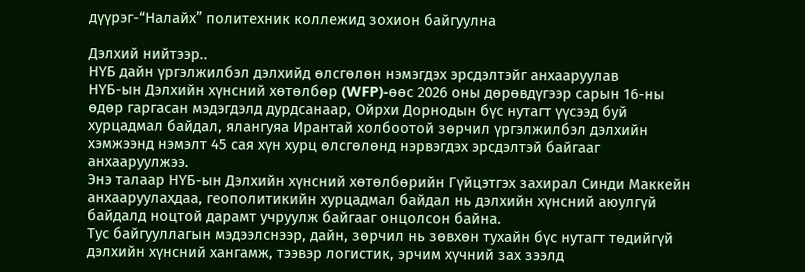дүүрэг-“Налайх” политехник коллежид зохион байгуулна

Дэлхий нийтээр..
НҮБ дайн үргэлжилбэл дэлхийд өлсгөлөн нэмэгдэх эрсдэлтэйг анхааруулав
НҮБ-ын Дэлхийн хүнсний хөтөлбөр (WFP)-өөс 2026 оны дөрөвдүгээр сарын 16-ны өдөр гаргасан мэдэгдэлд дурдсанаар, Ойрхи Дорнодын бүс нутагт үүсээд буй хурцадмал байдал, ялангуяа Ирантай холбоотой зөрчил үргэлжилбэл дэлхийн хэмжээнд нэмэлт 45 сая хүн хурц өлсгөлөнд нэрвэгдэх эрсдэлтэй байгааг анхааруулжээ.
Энэ талаар НҮБ-ын Дэлхийн хүнсний хөтөлбөрийн Гүйцэтгэх захирал Синди Маккейн анхааруулахдаа, геополитикийн хурцадмал байдал нь дэлхийн хүнсний аюулгүй байдалд ноцтой дарамт учруулж байгааг онцолсон байна.
Тус байгууллагын мэдээлснээр, дайн, зөрчил нь зөвхөн тухайн бүс нутагт төдийгүй дэлхийн хүнсний хангамж, тээвэр логистик, эрчим хүчний зах зээлд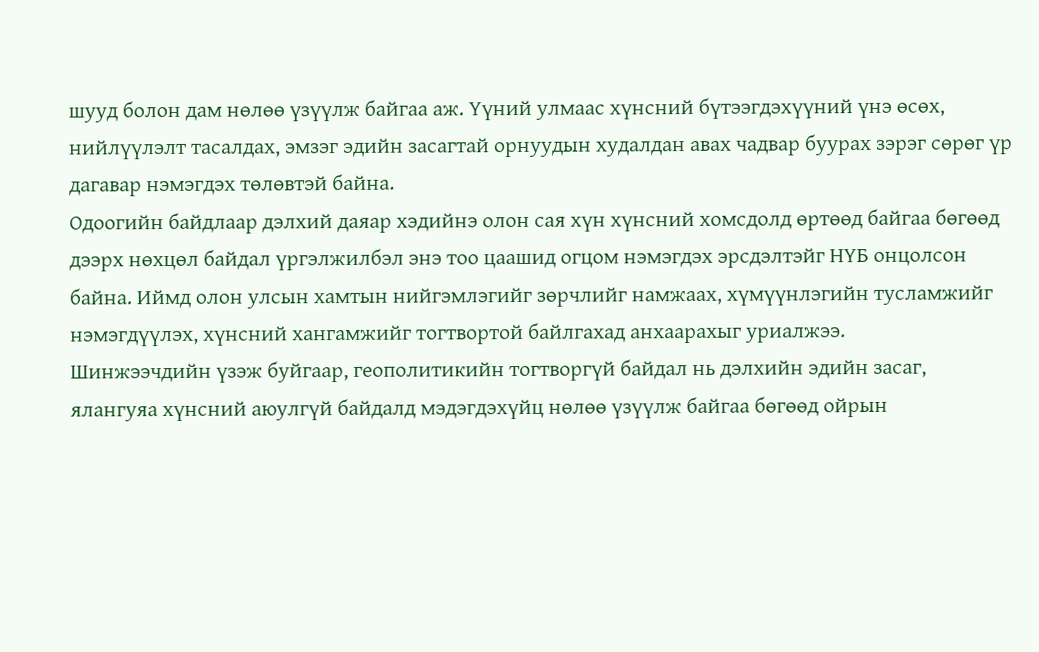шууд болон дам нөлөө үзүүлж байгаа аж. Үүний улмаас хүнсний бүтээгдэхүүний үнэ өсөх, нийлүүлэлт тасалдах, эмзэг эдийн засагтай орнуудын худалдан авах чадвар буурах зэрэг сөрөг үр дагавар нэмэгдэх төлөвтэй байна.
Одоогийн байдлаар дэлхий даяар хэдийнэ олон сая хүн хүнсний хомсдолд өртөөд байгаа бөгөөд дээрх нөхцөл байдал үргэлжилбэл энэ тоо цаашид огцом нэмэгдэх эрсдэлтэйг НҮБ онцолсон байна. Иймд олон улсын хамтын нийгэмлэгийг зөрчлийг намжаах, хүмүүнлэгийн тусламжийг нэмэгдүүлэх, хүнсний хангамжийг тогтвортой байлгахад анхаарахыг уриалжээ.
Шинжээчдийн үзэж буйгаар, геополитикийн тогтворгүй байдал нь дэлхийн эдийн засаг, ялангуяа хүнсний аюулгүй байдалд мэдэгдэхүйц нөлөө үзүүлж байгаа бөгөөд ойрын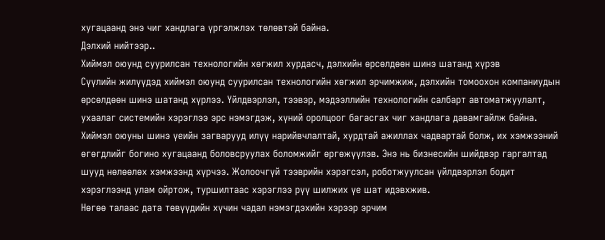хугацаанд энэ чиг хандлага үргэлжлэх төлөвтэй байна.
Дэлхий нийтээр..
Хиймэл оюунд суурилсан технологийн хөгжил хурдасч, дэлхийн өрсөлдөөн шинэ шатанд хүрэв
Сүүлийн жилүүдэд хиймэл оюунд суурилсан технологийн хөгжил эрчимжиж, дэлхийн томоохон компаниудын өрсөлдөөн шинэ шатанд хүрлээ. Үйлдвэрлэл, тээвэр, мэдээллийн технологийн салбарт автоматжуулалт, ухаалаг системийн хэрэглээ эрс нэмэгдэж, хүний оролцоог багасгах чиг хандлага давамгайлж байна.
Хиймэл оюуны шинэ үеийн загварууд илүү нарийвчлалтай, хурдтай ажиллах чадвартай болж, их хэмжээний өгөгдлийг богино хугацаанд боловсруулах боломжийг өргөжүүлэв. Энэ нь бизнесийн шийдвэр гаргалтад шууд нөлөөлөх хэмжээнд хүрчээ. Жолоочгүй тээврийн хэрэгсэл, роботжуулсан үйлдвэрлэл бодит хэрэглээнд улам ойртож, туршилтаас хэрэглээ рүү шилжих үе шат идэвхжив.
Нөгөө талаас дата төвүүдийн хүчин чадал нэмэгдэхийн хэрээр эрчим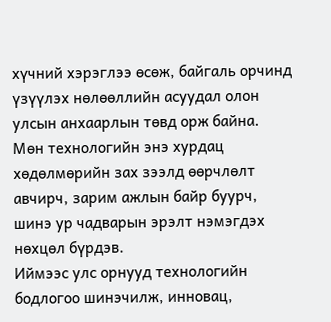хүчний хэрэглээ өсөж, байгаль орчинд үзүүлэх нөлөөллийн асуудал олон улсын анхаарлын төвд орж байна.
Мөн технологийн энэ хурдац хөдөлмөрийн зах зээлд өөрчлөлт авчирч, зарим ажлын байр буурч, шинэ ур чадварын эрэлт нэмэгдэх нөхцөл бүрдэв.
Иймээс улс орнууд технологийн бодлогоо шинэчилж, инновац,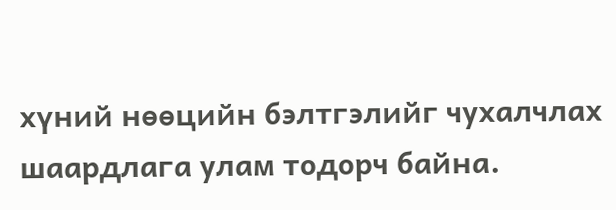хүний нөөцийн бэлтгэлийг чухалчлах шаардлага улам тодорч байна.